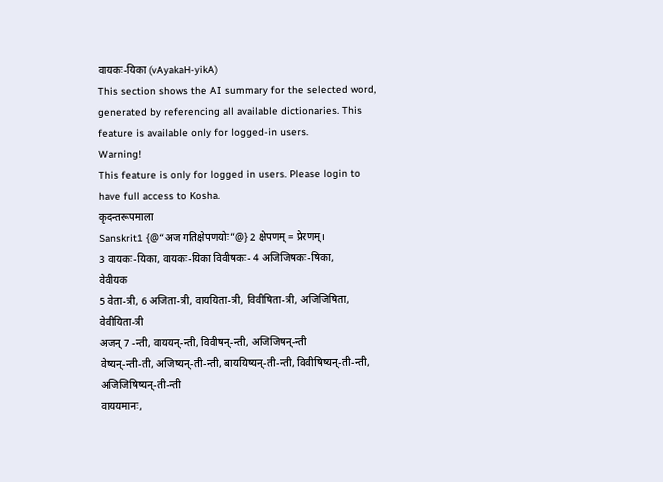वायकः-यिका (vAyakaH-yikA)
This section shows the AI summary for the selected word, generated by referencing all available dictionaries. This feature is available only for logged-in users.
Warning!
This feature is only for logged in users. Please login to have full access to Kosha.
कृदन्तरूपमाला
Sanskrit1 {@“अज गतिक्षेपणयोः”@} 2 क्षेपणम् = प्रेरणम्।
3 वायकः-यिका, वायकः-यिका विवीषकः- 4 अजिजिषकः-षिका,
वेवीयक
5 वेता-त्री, 6 अजिता-त्री, वाययिता-त्री, विवीषिता-त्री, अजिजिषिता, वेवीयिता-त्री
अजन् 7 -न्ती, वाययन्-न्ती, विवीषन्-न्ती, अजिजिषन्-न्ती
वेष्यन्-न्ती-ती, अजिष्यन्-ती-न्ती, बाययिष्यन्-ती-न्ती, विवीषिष्यन्-ती-न्ती, अजिजिषिष्यन्-ती-न्ती
वाययमानः,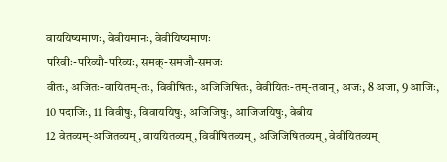वाययिष्यमाणः, वेवीयमानः, वेवीयिष्यमाणः
परिवीः-परिव्यौ-परिव्यः, समक्-समजौ-समजः
वीतः, अजितः-वायितम्-तः, विवीषितः, अजिजिषितः, वेवीयितः-तम्-तवान्, अजः, 8 अजा, 9 आजिः, 10 पदाजिः, 11 विवीषुः, विवाययिषुः, अजिजिषुः, आजिजयिषुः, वेबीय
12 वेतव्यम्-अजितव्यम्, वाययितव्यम्, विवीषितव्यम्, अजिजिषितव्यम्, वेवीयितव्यम्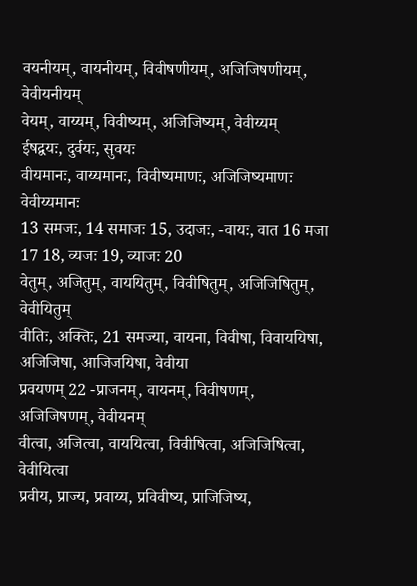वयनीयम्, वायनीयम्, विवीषणीयम्, अजिजिषणीयम्, वेवीयनीयम्
वेयम्, वाय्यम्, विवीष्यम्, अजिजिष्यम्, वेवीय्यम्
ईषद्वयः, दुर्वयः, सुवयः
वीयमानः, वाय्यमानः, विवीष्यमाणः, अजिजिष्यमाणः
वेवीय्यमानः
13 समजः, 14 समाजः 15, उदाजः, -वायः, वात 16 मजा 17 18, व्यजः 19, व्याजः 20
वेतुम्, अजितुम्, वाययितुम्, विवीषितुम्, अजिजिषितुम्, वेवीयितुम्
वीतिः, अक्तिः, 21 समज्या, वायना, विवीषा, विवाययिषा, अजिजिषा, आजिजयिषा, वेवीया
प्रवयणम् 22 -प्राजनम्, वायनम्, विवीषणम्, अजिजिषणम्, वेवीयनम्
वीत्वा, अजित्वा, वाययित्वा, विवीषित्वा, अजिजिषित्वा, वेवीयित्वा
प्रवीय, प्राज्य, प्रवाय्य, प्रविवीष्य, प्राजिजिष्य,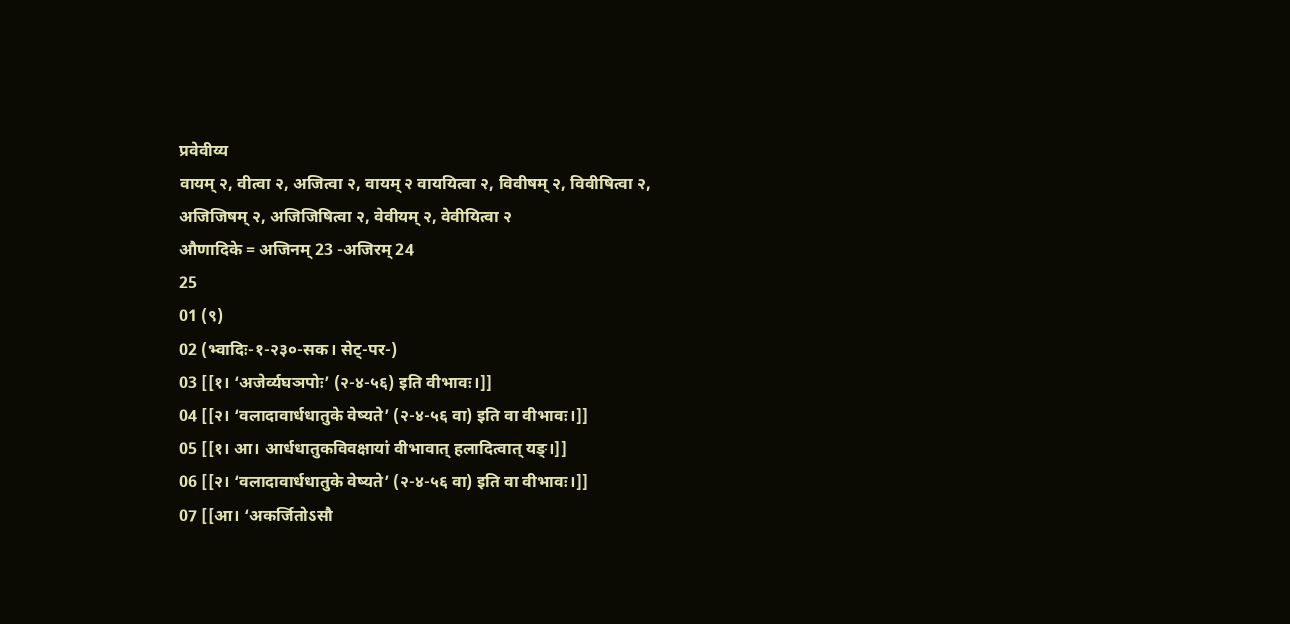प्रवेवीय्य
वायम् २, वीत्वा २, अजित्वा २, वायम् २ वाययित्वा २, विवीषम् २, विवीषित्वा २, अजिजिषम् २, अजिजिषित्वा २, वेवीयम् २, वेवीयित्वा २
औणादिके = अजिनम् 23 -अजिरम् 24
25
01 (९)
02 (भ्वादिः-१-२३०-सक। सेट्-पर-)
03 [[१। ‘अजेर्व्यघञपोः’ (२-४-५६) इति वीभावः।]]
04 [[२। ‘वलादावार्धधातुके वेष्यते’ (२-४-५६ वा) इति वा वीभावः।]]
05 [[१। आ। आर्धधातुकविवक्षायां वीभावात् हलादित्वात् यङ्।]]
06 [[२। ‘वलादावार्धधातुके वेष्यते’ (२-४-५६ वा) इति वा वीभावः।]]
07 [[आ। ‘अकर्जितोऽसौ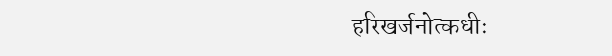हरिखर्जनोत्कधीः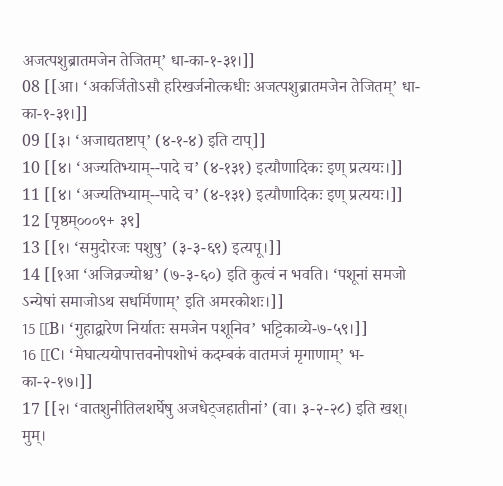अजत्पशुब्रातमजेन तेजितम्’ धा-का-१-३१।]]
08 [[आ। ‘अकर्जितोऽसौ हरिखर्जनोत्कधीः अजत्पशुब्रातमजेन तेजितम्’ धा-का-१-३१।]]
09 [[३। ‘अजाद्यतष्टाप्’ (४-१-४) इति टाप्]]
10 [[४। ‘अज्यतिभ्याम्--पादे च’ (४-१३१) इत्यौणादिकः इण् प्रत्ययः।]]
11 [[४। ‘अज्यतिभ्याम्--पादे च’ (४-१३१) इत्यौणादिकः इण् प्रत्ययः।]]
12 [पृष्ठम्०००९+ ३९]
13 [[१। ‘समुदोरजः पशुषु’ (३-३-६९) इत्यपू।]]
14 [[१आ ‘अजिव्रज्योश्च’ (७-३-६०) इति कुत्वं न भवति। ‘पशूनां समजो ऽन्येषां समाजोऽथ सधर्मिणाम्’ इति अमरकोशः।]]
15 [[B। ‘गुहाद्वारेण निर्यातः समजेन पशूनिव’ भट्टिकाव्ये-७-५९।]]
16 [[C। ‘मेघात्ययोपात्तवनोपशोभं कदम्बकं वातमजं मृगाणाम्’ भ-का-२-१७।]]
17 [[२। ‘वातशुनीतिलशर्घेषु अजधेट्जहातीनां’ (वा। ३-२-२८) इति खश्। मुम्।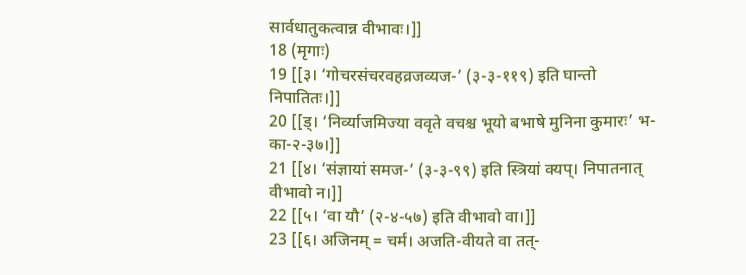सार्वधातुकत्वान्न वीभावः।]]
18 (मृगाः)
19 [[३। ‘गोचरसंचरवहव्रजव्यज-’ (३-३-११९) इति घान्तो निपातितः।]]
20 [[ड्। ‘निर्व्याजमिज्या ववृते वचश्च भूयो बभाषे मुनिना कुमारः’ भ-का-२-३७।]]
21 [[४। ‘संज्ञायां समज-’ (३-३-९९) इति स्त्रियां क्यप्। निपातनात् वीभावो न।]]
22 [[५। ‘वा यौ’ (२-४-५७) इति वीभावो वा।]]
23 [[६। अजिनम् = चर्म। अजति-वीयते वा तत्-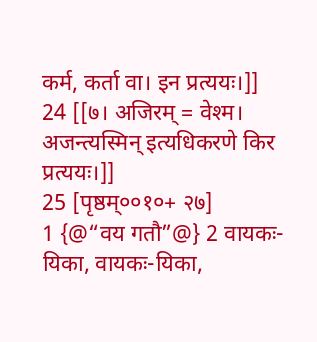कर्म, कर्ता वा। इन प्रत्ययः।]]
24 [[७। अजिरम् = वेश्म। अजन्त्यस्मिन् इत्यधिकरणे किर प्रत्ययः।]]
25 [पृष्ठम्००१०+ २७]
1 {@“वय गतौ”@} 2 वायकः-यिका, वायकः-यिका,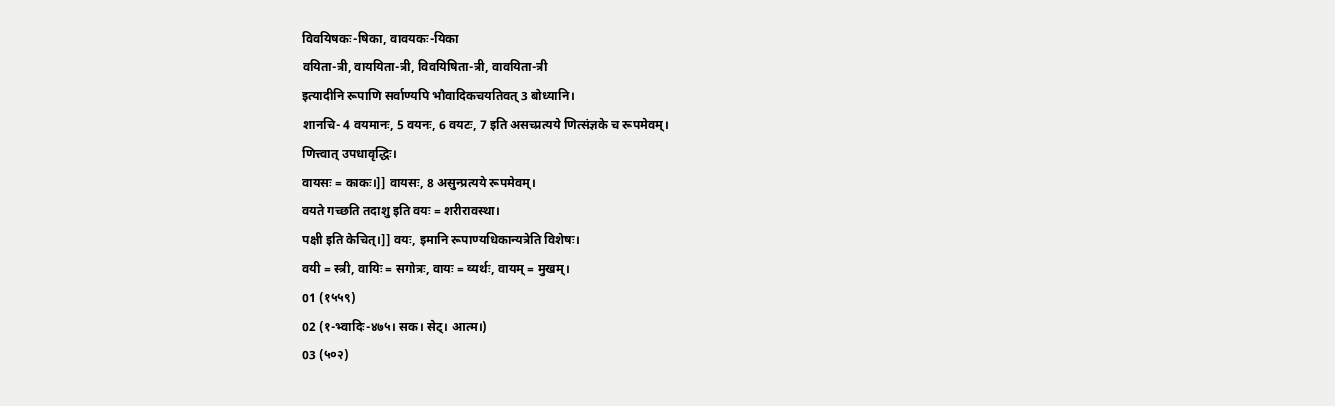विवयिषकः-षिका, वावयकः-यिका
वयिता-त्री, वाययिता-त्री, विवयिषिता-त्री, वावयिता-त्री
इत्यादीनि रूपाणि सर्वाण्यपि भौवादिकचयतिवत् 3 बोध्यानि।
शानचि- 4 वयमानः, 5 वयनः, 6 वयटः, 7 इति असच्प्रत्यये णित्संज्ञके च रूपमेवम्।
णित्त्वात् उपधावृद्धिः।
वायसः = काकः।]] वायसः, 8 असुन्प्रत्यये रूपमेवम्।
वयते गच्छति तदाशु इति वयः = शरीरावस्था।
पक्षी इति केचित्।]] वयः, इमानि रूपाण्यधिकान्यत्रेति विशेषः।
वयी = स्त्री, वायिः = सगोत्रः, वायः = व्यर्थः, वायम् = मुखम्।
01 (१५५९)
02 (१-भ्वादिः-४७५। सक। सेट्। आत्म।)
03 (५०२)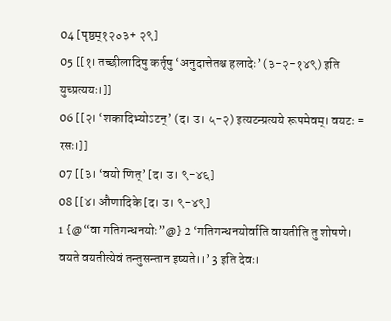04 [पृष्ठम्१२०३+ २९]
05 [[१। तच्छीलादिषु कर्तृषु ‘अनुदात्तेतश्च हलादेः’ (३-२-१४९) इति युच्प्रत्ययः।]]
06 [[२। ‘शकादिभ्योऽटन्’ (द। उ। ५-२) इत्यटन्प्रत्यये रूपमेवम्। वयटः = रसः।]]
07 [[३। ‘वयो णित्’ [द। उ। ९-४६]
08 [[४। औणादिके [द। उ। ९-४९]
1 {@“वा गतिगन्धनयोः”@} 2 ‘गतिगन्धनयोर्वाति वायतीति तु शोषणे।
वयते वयतीत्येवं तन्तुसन्तान इष्यते।।’ 3 इति देवः।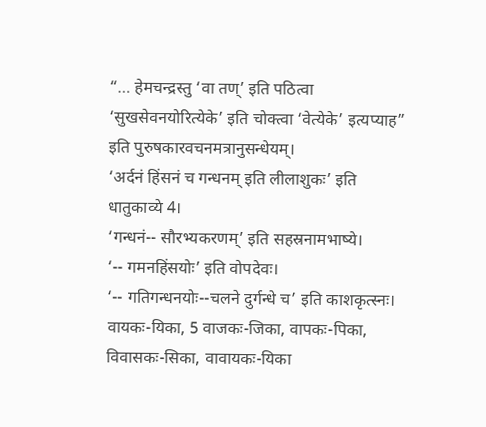“… हेमचन्द्रस्तु ‘वा तण्’ इति पठित्वा ‘सुखसेवनयोरित्येके’ इति चोक्त्वा ‘वेत्येके’ इत्यप्याह” इति पुरुषकारवचनमत्रानुसन्धेयम्।
‘अर्दनं हिंसनं च गन्धनम् इति लीलाशुकः’ इति धातुकाव्ये 4।
‘गन्धनं-- सौरभ्यकरणम्’ इति सहस्रनामभाष्ये।
‘-- गमनहिंसयोः’ इति वोपदेवः।
‘-- गतिगन्धनयोः--चलने दुर्गन्धे च’ इति काशकृत्स्नः।
वायकः-यिका, 5 वाजकः-जिका, वापकः-पिका, विवासकः-सिका, वावायकः-यिका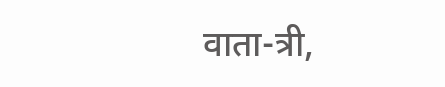वाता-त्री,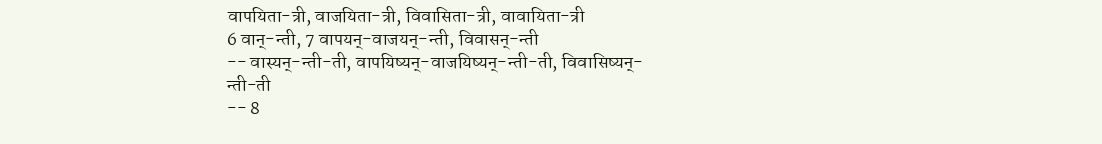वापयिता-त्री, वाजयिता-त्री, विवासिता-त्री, वावायिता-त्री
6 वान्-न्ती, 7 वापयन्-वाजयन्-न्ती, विवासन्-न्ती
-- वास्यन्-न्ती-ती, वापयिष्यन्-वाजयिष्यन्-न्ती-ती, विवासिष्यन्-न्ती-ती
-- 8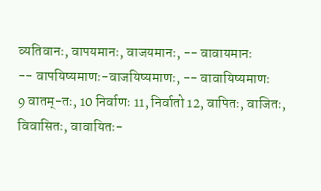व्यतिवानः, वापयमानः, वाजयमानः, -- वावायमानः
-- वापयिष्यमाणः-वाजयिष्यमाणः, -- वावायिष्यमाणः
9 वातम्-तः, 10 निर्वाणः 11, निर्वातो 12, वापितः, वाजितः, विवासितः, वावायितः-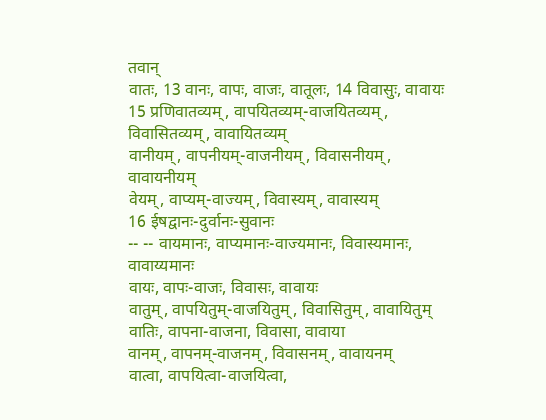तवान्
वातः, 13 वानः, वापः, वाजः, वातूलः, 14 विवासुः, वावायः
15 प्रणिवातव्यम्, वापयितव्यम्-वाजयितव्यम्, विवासितव्यम्, वावायितव्यम्
वानीयम्, वापनीयम्-वाजनीयम्, विवासनीयम्, वावायनीयम्
वेयम्, वाप्यम्-वाज्यम्, विवास्यम्, वावास्यम्
16 ईषद्वानः-दुर्वानः-सुवानः
-- -- वायमानः, वाप्यमानः-वाज्यमानः, विवास्यमानः, वावाय्यमानः
वायः, वापः-वाजः, विवासः, वावायः
वातुम्, वापयितुम्-वाजयितुम्, विवासितुम्, वावायितुम्
वातिः, वापना-वाजना, विवासा, वावाया
वानम्, वापनम्-वाजनम्, विवासनम्, वावायनम्
वात्वा, वापयित्वा-वाजयित्वा,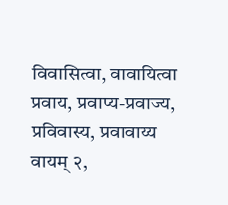विवासित्वा, वावायित्वा
प्रवाय, प्रवाप्य-प्रवाज्य, प्रविवास्य, प्रवावाय्य
वायम् २,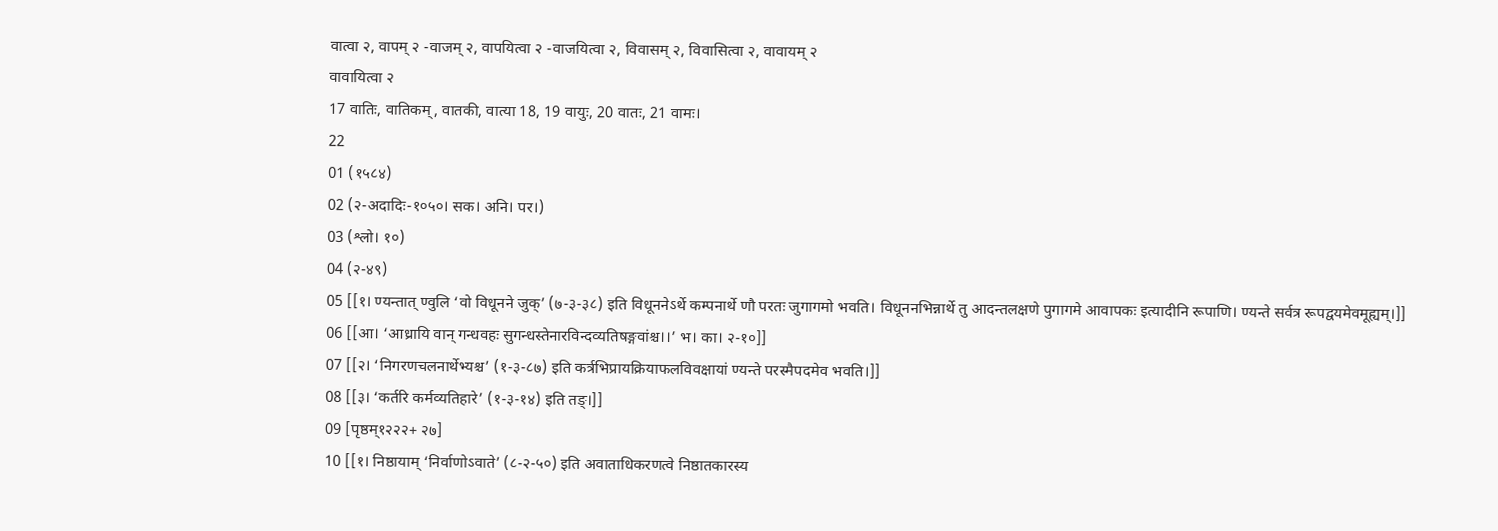वात्वा २, वापम् २ -वाजम् २, वापयित्वा २ -वाजयित्वा २, विवासम् २, विवासित्वा २, वावायम् २
वावायित्वा २
17 वातिः, वातिकम्, वातकी, वात्या 18, 19 वायुः, 20 वातः, 21 वामः।
22
01 (१५८४)
02 (२-अदादिः-१०५०। सक। अनि। पर।)
03 (श्लो। १०)
04 (२-४९)
05 [[१। ण्यन्तात् ण्वुलि ‘वो विधूनने जुक्’ (७-३-३८) इति विधूननेऽर्थे कम्पनार्थे णौ परतः जुगागमो भवति। विधूननभिन्नार्थे तु आदन्तलक्षणे पुगागमे आवापकः इत्यादीनि रूपाणि। ण्यन्ते सर्वत्र रूपद्वयमेवमूह्यम्।]]
06 [[आ। ‘आध्रायि वान् गन्धवहः सुगन्धस्तेनारविन्दव्यतिषङ्गवांश्च।।’ भ। का। २-१०]]
07 [[२। ‘निगरणचलनार्थेभ्यश्च’ (१-३-८७) इति कर्त्रभिप्रायक्रियाफलविवक्षायां ण्यन्ते परस्मैपदमेव भवति।]]
08 [[३। ‘कर्तरि कर्मव्यतिहारे’ (१-३-१४) इति तङ्।]]
09 [पृष्ठम्१२२२+ २७]
10 [[१। निष्ठायाम् ‘निर्वाणोऽवाते’ (८-२-५०) इति अवाताधिकरणत्वे निष्ठातकारस्य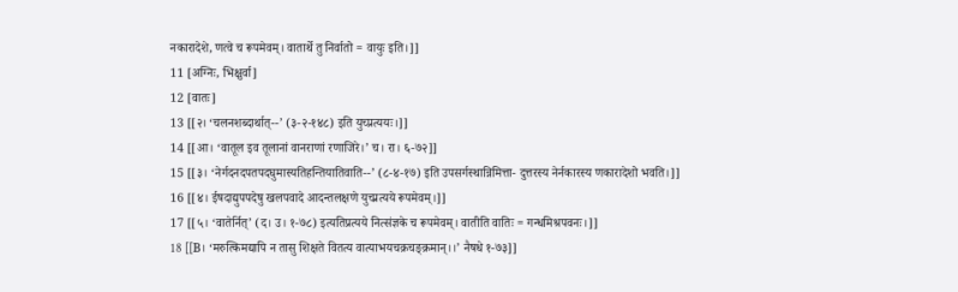नकारादेशे, णत्वे च रूपमेवम्। वातार्थे तु निर्वातो = वायुः इति।]]
11 [अग्निः, भिक्षुर्वा]
12 [वातः]
13 [[२। ‘चलनशब्दार्थात्--’ (३-२-१४८) इति युच्प्रत्ययः।]]
14 [[आ। ‘वातूल इव तूलानां वानराणां रणाजिरे।’ च। रा। ६-७२]]
15 [[३। ‘नेर्गदनदपतपदघुमास्यतिहन्तियातिवाति--’ (८-४-१७) इति उपसर्गस्थान्निमित्ता- दुत्तरस्य नेर्नकारस्य णकारादेशो भवति।]]
16 [[४। ईषदाद्युपपदेषु खलपवादे आदन्तलक्षणे युच्प्रत्यये रूपमेवम्।]]
17 [[५। ‘वातेर्नित्’ (द। उ। १-७८) इत्यतिप्रत्यये नित्संज्ञके च रूपमेवम्। वातीति वातिः = गन्धमिश्रपवनः।]]
18 [[B। ‘मरुत्किमद्यापि न तासु शिक्षते वितत्य वात्याभयचक्रचङ्क्रमान्।।’ नैषधे १-७३]]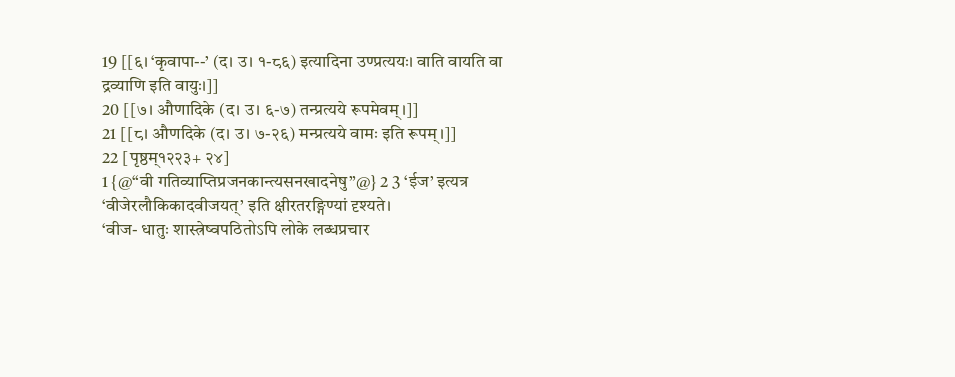19 [[६। ‘कृवापा--’ (द। उ। १-८६) इत्यादिना उण्प्रत्ययः। वाति वायति वा द्रव्याणि इति वायुः।]]
20 [[७। औणादिके (द। उ। ६-७) तन्प्रत्यये रूपमेवम्।]]
21 [[८। औणदिके (द। उ। ७-२६) मन्प्रत्यये वामः इति रूपम्।]]
22 [पृष्ठम्१२२३+ २४]
1 {@“वी गतिव्याप्तिप्रजनकान्त्यसनखादनेषु”@} 2 3 ‘ईज’ इत्यत्र ‘वीजेरलौकिकादवीजयत्’ इति क्षीरतरङ्गिण्यां दृश्यते।
‘वीज- धातुः शास्त्रेष्वपठितोऽपि लोके लब्धप्रचार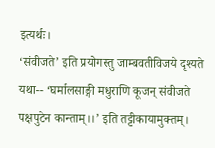इत्यर्थः।
‘संवीजते’ इति प्रयोगस्तु जाम्बवतीविजये दृश्यते यथा-- ‘घर्मालसाङ्गी मधुराणि कूजन् संवीजते पक्षपुटेन कान्ताम्।।’ इति तट्टीकायामुक्तम्।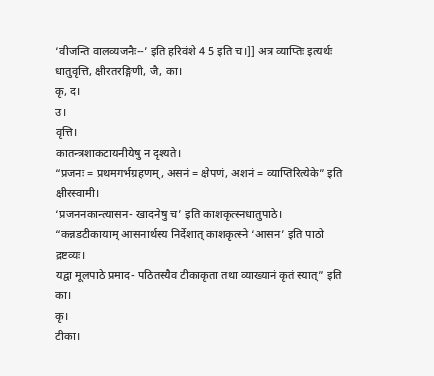‘वीजन्ति वालव्यजनैः--’ इति हरिवंशे 4 5 इति च।]] अत्र व्याप्तिः इत्यर्थः धातुवृत्ति, क्षीरतरङ्गिणी, जै, का।
कृ, द।
उ।
वृत्ति।
कातन्त्रशाकटायनीयेषु न दृश्यते।
“प्रजनः = प्रथमगर्भग्रहणम्, असनं = क्षेपणं, अशनं = व्याप्तिरित्येके” इति क्षीरस्वामी।
‘प्रजननकान्त्यासन- खादनेषु च’ इति काशकृत्स्नधातुपाठे।
“कन्नडटीकायाम् आसनार्थस्य निर्देशात् काशकृत्स्ने ‘आसन’ इति पाठो द्रष्टव्यः।
यद्वा मूलपाठे प्रमाद- पठितस्यैव टीकाकृता तथा व्याख्यानं कृतं स्यात्” इति का।
कृ।
टीका।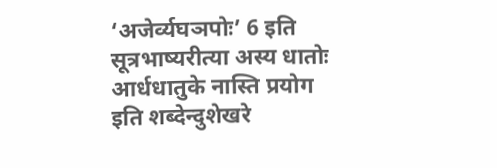‘अजेर्व्यघञपोः’ 6 इति सूत्रभाष्यरीत्या अस्य धातोः आर्धधातुके नास्ति प्रयोग इति शब्देन्दुशेखरे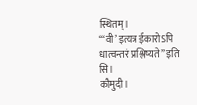स्थितम्।
“‘वी’ इत्यत्र ईकारोऽपि धात्वन्तरं प्रश्लिष्यते” इति सि।
कौमुदी।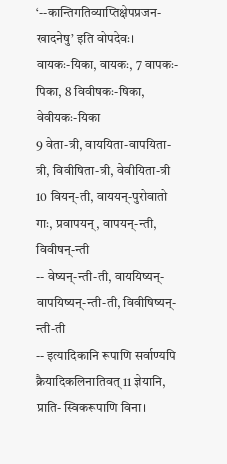‘--कान्तिगतिव्याप्तिक्षेपप्रजन- खादनेषु’ इति वोपदेवः।
वायकः-यिका, वायकः, 7 वापकः-पिका, 8 विवीषकः-षिका, वेवीयकः-यिका
9 वेता-त्री, वाययिता-वापयिता-त्री, विवीषिता-त्री, वेवीयिता-त्री
10 वियन्-ती, वाययन्-पुरोवातो गाः, प्रवापयन्, वापयन्-न्ती, विवीषन्-न्ती
-- वेष्यन्-न्ती-ती, वाययिष्यन्-वापयिष्यन्-न्ती-ती, विवीषिष्यन्-न्ती-ती
-- इत्यादिकानि रूपाणि सर्वाण्यपि क्रैयादिकलिनातिवत् 11 ज्ञेयानि, प्राति- स्विकरूपाणि विना।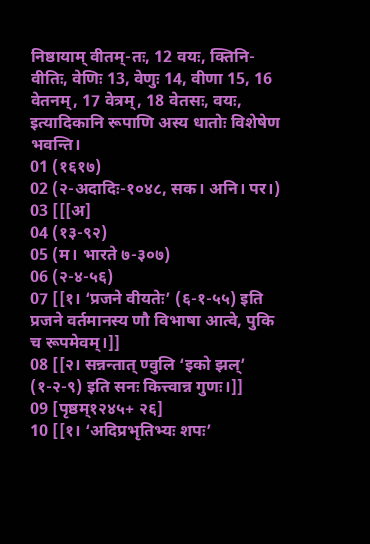निष्ठायाम् वीतम्-तः, 12 वयः, क्तिनि-वीतिः, वेणिः 13, वेणुः 14, वीणा 15, 16 वेतनम्, 17 वेत्रम्, 18 वेतसः, वयः, इत्यादिकानि रूपाणि अस्य धातोः विशेषेण भवन्ति।
01 (१६१७)
02 (२-अदादिः-१०४८, सक। अनि। पर।)
03 [[[अ]
04 (१३-९२)
05 (म। भारते ७-३०७)
06 (२-४-५६)
07 [[१। ‘प्रजने वीयतेः’ (६-१-५५) इति प्रजने वर्तमानस्य णौ विभाषा आत्वे, पुकि च रूपमेवम्।]]
08 [[२। सन्नन्तात् ण्वुलि ‘इको झल्’ (१-२-९) इति सनः कित्त्वान्न गुणः।]]
09 [पृष्ठम्१२४५+ २६]
10 [[१। ‘अदिप्रभृतिभ्यः शपः’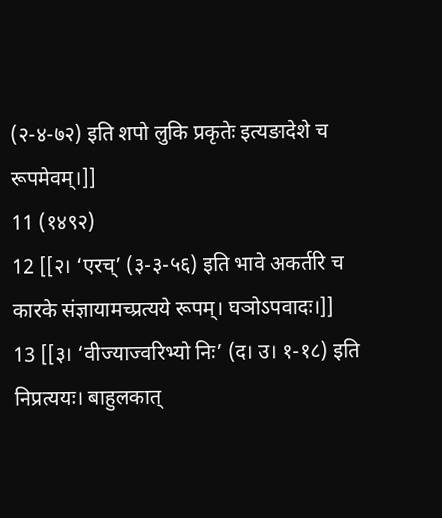(२-४-७२) इति शपो लुकि प्रकृतेः इत्यङादेशे च रूपमेवम्।]]
11 (१४९२)
12 [[२। ‘एरच्’ (३-३-५६) इति भावे अकर्तरि च कारके संज्ञायामच्प्रत्यये रूपम्। घञोऽपवादः।]]
13 [[३। ‘वीज्याज्वरिभ्यो निः’ (द। उ। १-१८) इति निप्रत्ययः। बाहुलकात्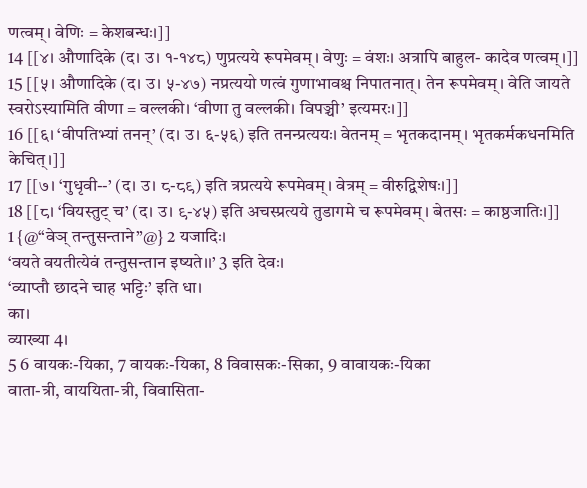णत्वम्। वेणिः = केशबन्धः।]]
14 [[४। औणादिके (द। उ। १-१४८) णुप्रत्यये रूपमेवम्। वेणुः = वंशः। अत्रापि बाहुल- कादेव णत्वम्।]]
15 [[५। औणादिके (द। उ। ५-४७) नप्रत्ययो णत्वं गुणाभावश्च निपातनात्। तेन रूपमेवम्। वेति जायते स्वरोऽस्यामिति वीणा = वल्लकी। ‘वीणा तु वल्लकी। विपञ्ची’ इत्यमरः।]]
16 [[६। ‘वीपतिभ्यां तनन्’ (द। उ। ६-५६) इति तनन्प्रत्ययः। वेतनम् = भृतकदानम्। भृतकर्मकधनमिति केचित्।]]
17 [[७। ‘गुधृवी--’ (द। उ। ८-८९) इति त्रप्रत्यये रूपमेवम्। वेत्रम् = वीरुद्विशेषः।]]
18 [[८। ‘वियस्तुट् च’ (द। उ। ९-४५) इति अचस्प्रत्यये तुडागमे च रूपमेवम्। बेतसः = काष्ठजातिः।]]
1 {@“वेञ् तन्तुसन्ताने”@} 2 यजादिः।
‘वयते वयतीत्येवं तन्तुसन्तान इष्यते।।’ 3 इति देवः।
‘व्याप्तौ छादने चाह भट्टिः’ इति धा।
का।
व्याख्या 4।
5 6 वायकः-यिका, 7 वायकः-यिका, 8 विवासकः-सिका, 9 वावायकः-यिका
वाता-त्री, वाययिता-त्री, विवासिता-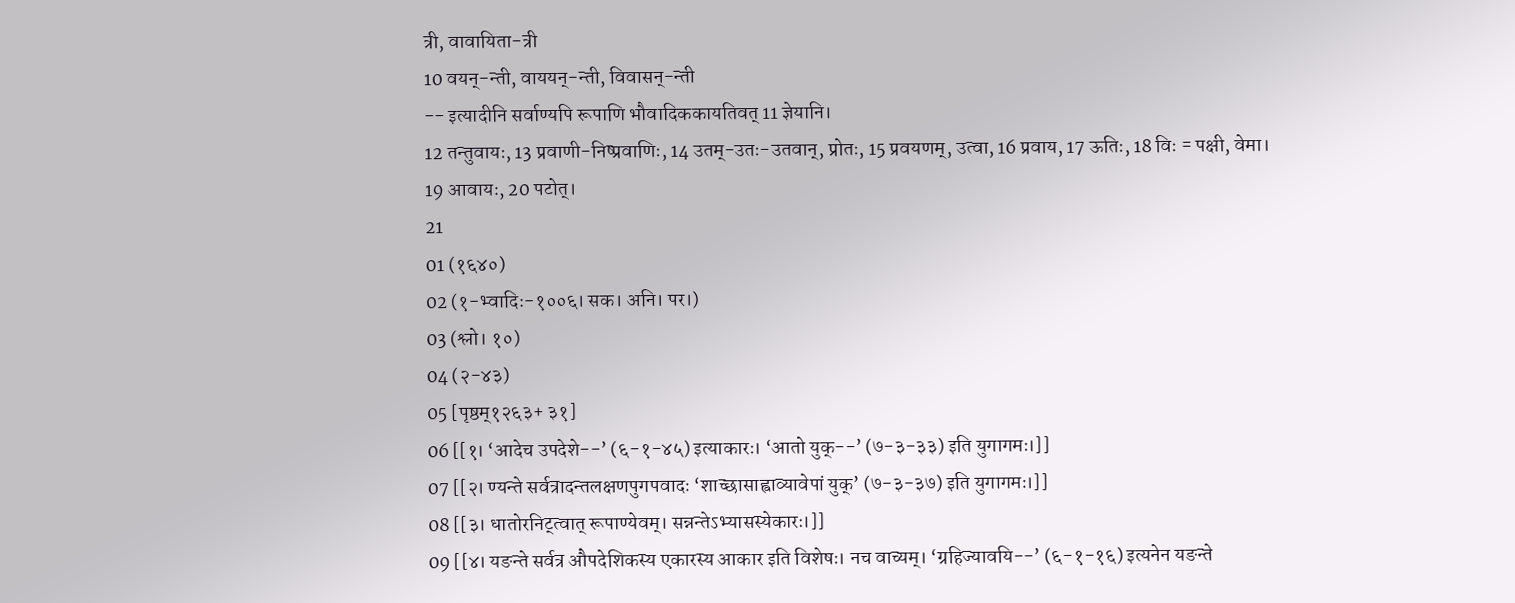त्री, वावायिता-त्री
10 वयन्-न्ती, वाययन्-न्ती, विवासन्-न्ती
-- इत्यादीनि सर्वाण्यपि रूपाणि भौवादिककायतिवत् 11 ज्ञेयानि।
12 तन्तुवायः, 13 प्रवाणी-निष्प्रवाणिः, 14 उतम्-उतः-उतवान्, प्रोतः, 15 प्रवयणम्, उत्वा, 16 प्रवाय, 17 ऊतिः, 18 विः = पक्षी, वेमा।
19 आवायः, 20 पटोत्।
21
01 (१६४०)
02 (१-भ्वादिः-१००६। सक। अनि। पर।)
03 (श्लो। १०)
04 (२-४३)
05 [पृष्ठम्१२६३+ ३१]
06 [[१। ‘आदेच उपदेशे--’ (६-१-४५) इत्याकारः। ‘आतो युक्--’ (७-३-३३) इति युगागमः।]]
07 [[२। ण्यन्ते सर्वत्रादन्तलक्षणपुगपवादः ‘शाच्छासाह्वाव्यावेपां युक्’ (७-३-३७) इति युगागमः।]]
08 [[३। धातोरनिट्त्वात् रूपाण्येवम्। सन्नन्तेऽभ्यासस्येकारः।]]
09 [[४। यङन्ते सर्वत्र औपदेशिकस्य एकारस्य आकार इति विशेषः। नच वाच्यम्। ‘ग्रहिज्यावयि--’ (६-१-१६) इत्यनेन यङन्ते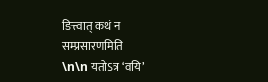ङित्त्वात् कथं न सम्प्रसारणमिति
\n\n यतोऽत्र ‘वयि’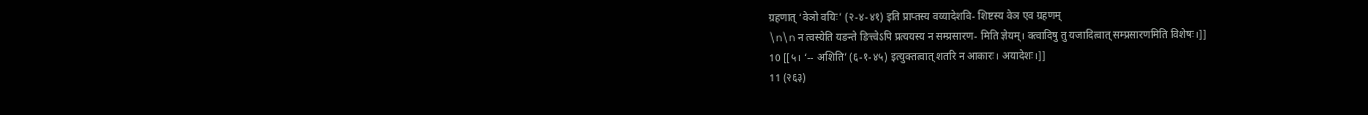ग्रहणात् ‘वेञो वयिः’ (२-४-४१) इति प्राप्तस्य वय्यादेशवि- शिष्टस्य वेञ एव ग्रहणम्
\n\n न त्वस्येति यङन्ते ङित्त्वेऽपि प्रत्ययस्य न सम्प्रसारण- मिति ज्ञेयम्। क्त्वादिषु तु यजादित्वात् सम्प्रसारणमिति विशेषः।]]
10 [[५। ‘-- अशिति’ (६-१-४५) इत्युक्तत्वात् शतरि न आकारः। अयादेशः।]]
11 (२६३)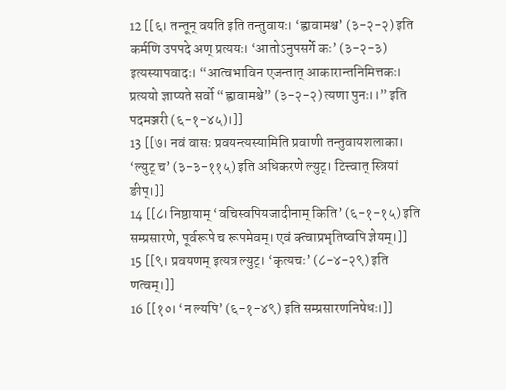12 [[६। तन्तून् वयति इति तन्तुवायः। ‘ह्वावामश्च’ (३-२-२) इति कर्मणि उपपदे अण् प्रत्ययः। ‘आतोऽनुपसर्गे कः’ (३-२-३) इत्यस्यापवादः। “आत्वभाविन एजन्तात् आकारान्तनिमित्तकः। प्रत्ययो ज्ञाप्यते सर्वो “ह्वावामश्चे” (३-२-२) त्यणा पुनः।।” इति पदमञ्जरी (६-१-४५)।]]
13 [[७। नवं वासः प्रवयन्त्यस्यामिति प्रवाणी तन्तुवायशलाका। ‘ल्युट् च’ (३-३-११५) इति अधिकरणे ल्युट्। टित्त्वात् स्त्रियां ङीप्।]]
14 [[८। निष्ठायाम् ‘वचिस्वपियजादीनाम् किति’ (६-१-१५) इति सम्प्रसारणे, पूर्वरूपे च रूपमेवम्। एवं क्त्वाप्रभृतिष्वपि ज्ञेयम्।]]
15 [[९। प्रवयणम् इत्यत्र ल्युट्। ‘कृत्यचः’ (८-४-२९) इति णत्वम्।]]
16 [[१०। ‘न ल्यपि’ (६-१-४९) इति सम्प्रसारणनिषेधः।]]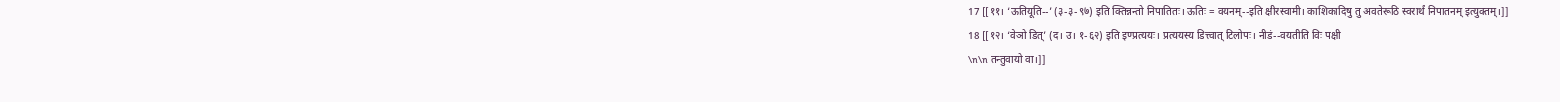17 [[११। ‘ऊतियूति--’ (३-३-९७) इति क्तिन्नन्तो निपातितः। ऊतिः = वयनम्--इति क्षीरस्वामी। काशिकादिषु तु अवतेरूठि स्वरार्थं निपातनम् इत्युक्तम्।]]
18 [[१२। ‘वेञो डित्’ (द। उ। १-६२) इति इण्प्रत्ययः। प्रत्ययस्य डित्त्वात् टिलोपः। नीडं--वयतीति विः पक्षी
\n\n तन्तुवायो वा।]]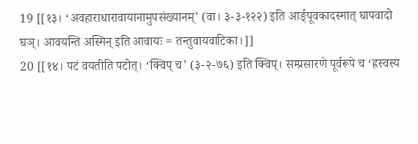19 [[१३। ‘अवहाराधारावायानामुपसंख्यानम्’ (वा। ३-३-१२२) इति आर्ङ्पूवकादस्मात् घापवादो घञ्। आवयन्ति अस्मिन् इति आवायः = तन्तुवायवाटिका।]]
20 [[१४। पटं वयतीति पटोत्। ‘क्विप् च’ (३-२-७६) इति क्विप्। सम्प्रसारणे पूर्वरूपे च ‘ह्रस्वस्य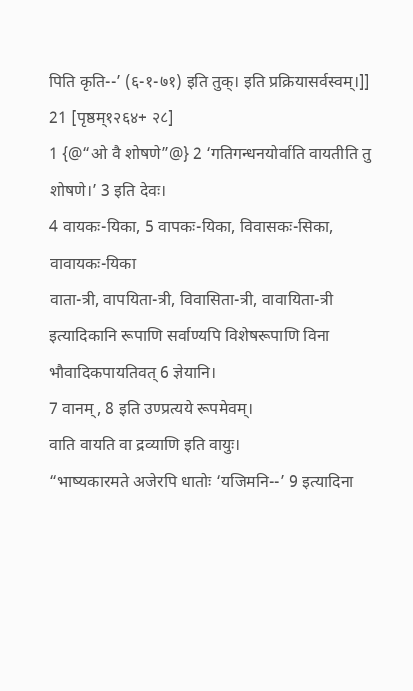पिति कृति--’ (६-१-७१) इति तुक्। इति प्रक्रियासर्वस्वम्।]]
21 [पृष्ठम्१२६४+ २८]
1 {@“ओ वै शोषणे”@} 2 ‘गतिगन्धनयोर्वाति वायतीति तु शोषणे।’ 3 इति देवः।
4 वायकः-यिका, 5 वापकः-यिका, विवासकः-सिका, वावायकः-यिका
वाता-त्री, वापयिता-त्री, विवासिता-त्री, वावायिता-त्री
इत्यादिकानि रूपाणि सर्वाण्यपि विशेषरूपाणि विना भौवादिकपायतिवत् 6 ज्ञेयानि।
7 वानम्, 8 इति उण्प्रत्यये रूपमेवम्।
वाति वायति वा द्रव्याणि इति वायुः।
“भाष्यकारमते अजेरपि धातोः ‘यजिमनि--’ 9 इत्यादिना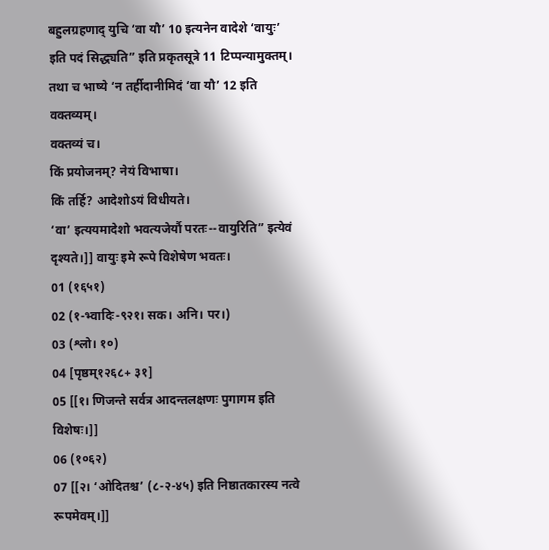बहुलग्रहणाद् युचि ‘वा यौ’ 10 इत्यनेन वादेशे ‘वायुः’ इति पदं सिद्ध्यति” इति प्रकृतसूत्रे 11 टिप्पन्यामुक्तम्।
तथा च भाष्ये ‘न तर्हीदानीमिदं ‘वा यौ’ 12 इति वक्तव्यम्।
वक्तव्यं च।
किं प्रयोजनम्? नेयं विभाषा।
किं तर्हि? आदेशोऽयं विधीयते।
‘वा’ इत्ययमादेशो भवत्यजेर्यौ परतः--वायुरिति” इत्येवं दृश्यते।]] वायुः इमे रूपे विशेषेण भवतः।
01 (१६५१)
02 (१-भ्वादिः-९२१। सक। अनि। पर।)
03 (श्लो। १०)
04 [पृष्ठम्१२६८+ ३१]
05 [[१। णिजन्ते सर्वत्र आदन्तलक्षणः पुगागम इति विशेषः।]]
06 (१०६२)
07 [[२। ‘ओदितश्च’ (८-२-४५) इति निष्ठातकारस्य नत्वे रूपमेवम्।]]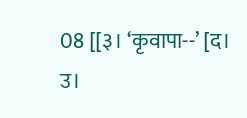08 [[३। ‘कृवापा--’ [द। उ।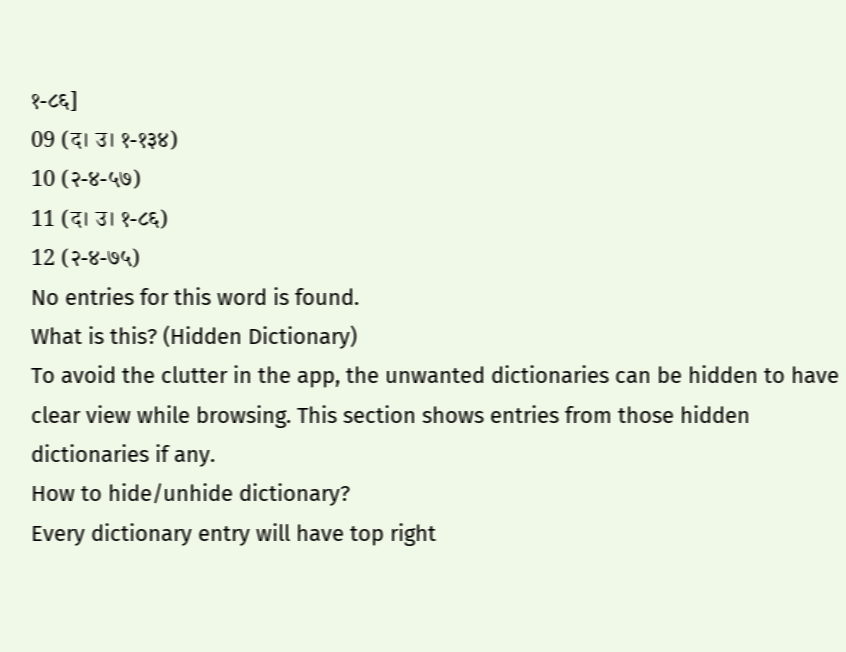१-८६]
09 (द। उ। १-१३४)
10 (२-४-५७)
11 (द। उ। १-८६)
12 (२-४-७५)
No entries for this word is found.
What is this? (Hidden Dictionary)
To avoid the clutter in the app, the unwanted dictionaries can be hidden to have clear view while browsing. This section shows entries from those hidden dictionaries if any.
How to hide/unhide dictionary?
Every dictionary entry will have top right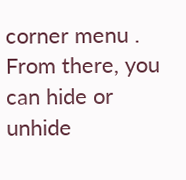corner menu . From there, you can hide or unhide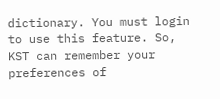dictionary. You must login to use this feature. So, KST can remember your preferences of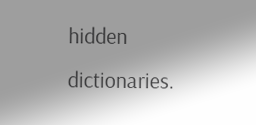hidden dictionaries.